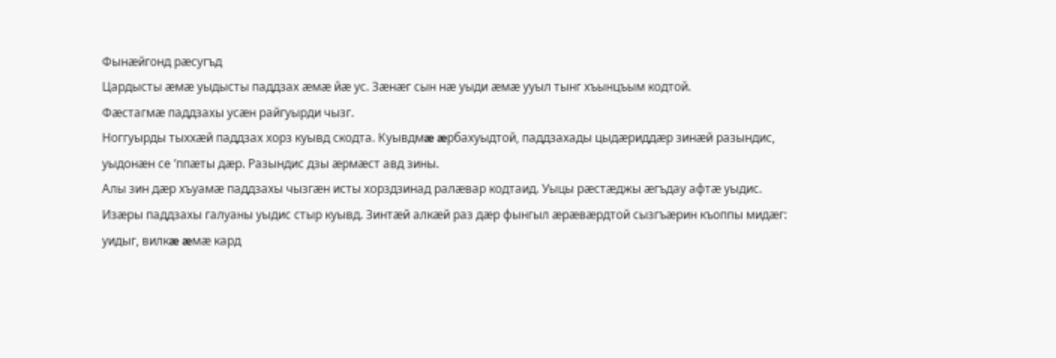Фынæйгонд рæсугъд
Цардысты æмæ уыдысты паддзах æмæ йæ ус. Зæнæг сын нæ уыди æмæ ууыл тынг хъынцъым кодтой.
Фæстагмæ паддзахы усæн райгуырди чызг.
Ноггуырды тыххæй паддзах хорз куывд скодта. Куывдмæ æрбахуыдтой, паддзахады цыдæриддæр зинæй разындис, уыдонæн се ’ппæты дæр. Разындис дзы æрмæст авд зины.
Алы зин дæр хъуамæ паддзахы чызгæн исты хорздзинад ралæвар кодтаид. Уыцы рæстæджы æгъдау афтæ уыдис.
Изæры паддзахы галуаны уыдис стыр куывд. Зинтæй алкæй раз дæр фынгыл æрæвæрдтой сызгъæрин къоппы мидæг: уидыг, вилкæ æмæ кард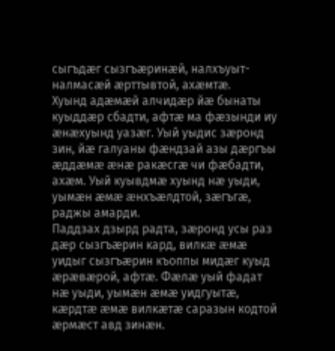сыгъдæг сызгъæринæй, налхъуыт-налмасæй æрттывтой, ахæмтæ.
Хуынд адæмæй алчидæр йæ бынаты куыддæр сбадти, афтæ ма фæзынди иу æнæхуынд уазæг. Уый уыдис зæронд зин, йæ галуаны фæндзай азы дæргъы æддæмæ æнæ ракæсгæ чи фæбадти, ахæм. Уый куывдмæ хуынд нæ уыди, уымæн æмæ æнхъæлдтой, зæгъгæ, раджы амарди.
Паддзах дзырд радта, зæронд усы раз дæр сызгъæрин кард, вилкæ æмæ уидыг сызгъæрин къоппы мидæг куыд æрæвæрой, афтæ. Фæлæ уый фадат нæ уыди, уымæн æмæ уидгуытæ, кæрдтæ æмæ вилкæтæ саразын кодтой æрмæст авд зинæн.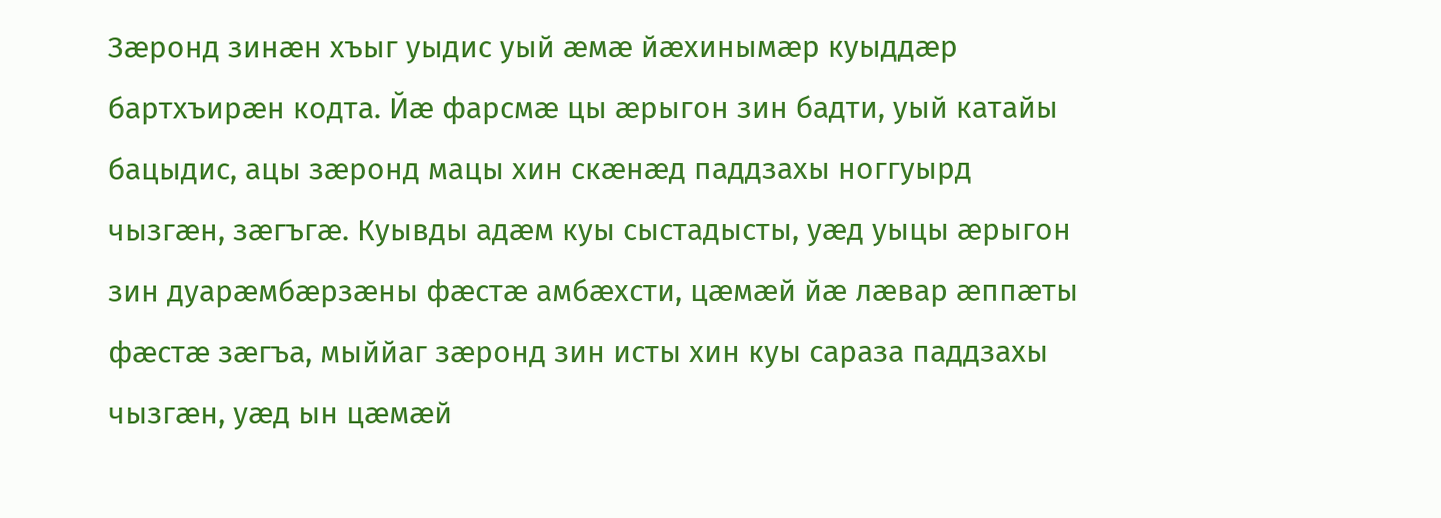Зæронд зинæн хъыг уыдис уый æмæ йæхинымæр куыддæр бартхъирæн кодта. Йæ фарсмæ цы æрыгон зин бадти, уый катайы бацыдис, ацы зæронд мацы хин скæнæд паддзахы ноггуырд чызгæн, зæгъгæ. Куывды адæм куы сыстадысты, уæд уыцы æрыгон зин дуарæмбæрзæны фæстæ амбæхсти, цæмæй йæ лæвар æппæты фæстæ зæгъа, мыййаг зæронд зин исты хин куы сараза паддзахы чызгæн, уæд ын цæмæй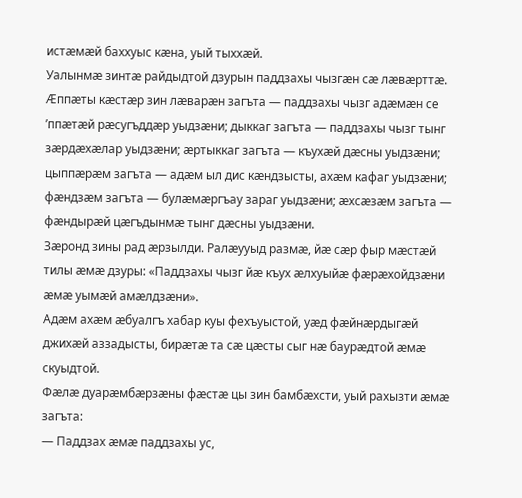истæмæй баххуыс кæна, уый тыххæй.
Уалынмæ зинтæ райдыдтой дзурын паддзахы чызгæн сæ лæвæрттæ. Æппæты кæстæр зин лæварæн загъта — паддзахы чызг адæмæн се ’ппæтæй рæсугъддæр уыдзæни; дыккаг загъта — паддзахы чызг тынг зæрдæхæлар уыдзæни; æртыккаг загъта — къухæй дæсны уыдзæни; цыппæрæм загъта — адæм ыл дис кæндзысты, ахæм кафаг уыдзæни; фæндзæм загъта — булæмæргъау зараг уыдзæни; æхсæзæм загъта — фæндырæй цæгъдынмæ тынг дæсны уыдзæни.
Зæронд зины рад æрзылди. Ралæууыд размæ, йæ сæр фыр мæстæй тилы æмæ дзуры: «Паддзахы чызг йæ къух æлхуыйæ фæрæхойдзæни æмæ уымæй амæлдзæни».
Адæм ахæм æбуалгъ хабар куы фехъуыстой, уæд фæйнæрдыгæй джихæй аззадысты, бирæтæ та сæ цæсты сыг нæ баурæдтой æмæ скуыдтой.
Фæлæ дуарæмбæрзæны фæстæ цы зин бамбæхсти, уый рахызти æмæ загъта:
— Паддзах æмæ паддзахы ус,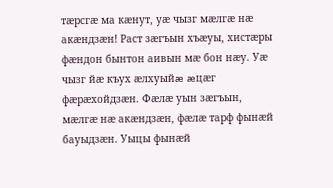тæрсгæ ма кæнут, уæ чызг мæлгæ нæ акæндзæн! Раст зæгъын хъæуы, хистæры фæндон бынтон аивын мæ бон нæу. Уæ чызг йæ къух æлхуыйæ æцæг фæрæхойдзæн. Фæлæ уын зæгъын, мæлгæ нæ акæндзæн, фæлæ тарф фынæй бауыдзæн. Уыцы фынæй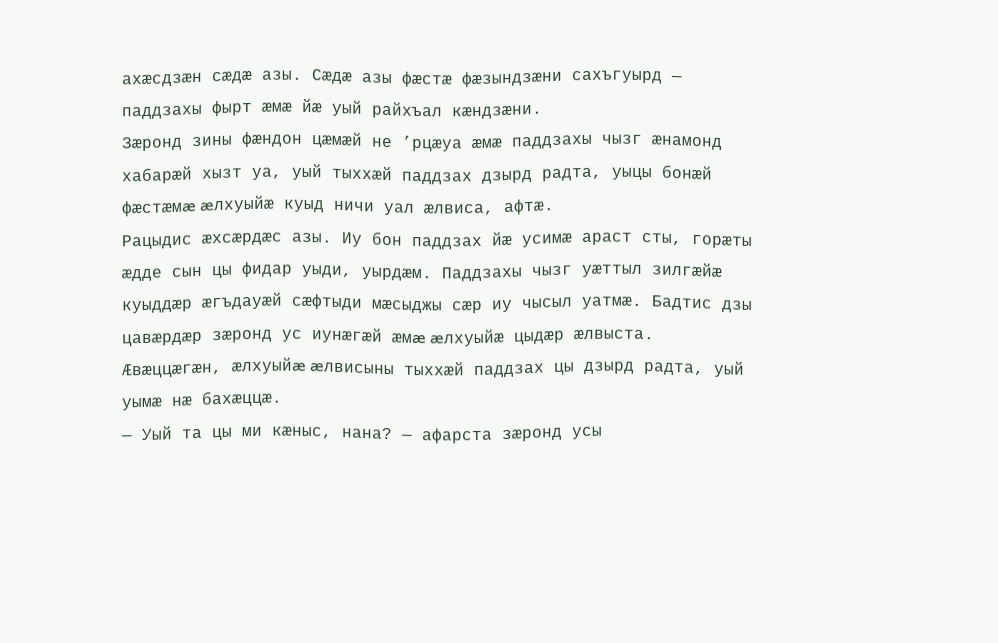ахæсдзæн сæдæ азы. Сæдæ азы фæстæ фæзындзæни сахъгуырд — паддзахы фырт æмæ йæ уый райхъал кæндзæни.
Зæронд зины фæндон цæмæй не ’рцæуа æмæ паддзахы чызг æнамонд хабарæй хызт уа, уый тыххæй паддзах дзырд радта, уыцы бонæй фæстæмæ æлхуыйæ куыд ничи уал æлвиса, афтæ.
Рацыдис æхсæрдæс азы. Иу бон паддзах йæ усимæ араст сты, горæты æдде сын цы фидар уыди, уырдæм. Паддзахы чызг уæттыл зилгæйæ куыддæр æгъдауæй сæфтыди мæсыджы сæр иу чысыл уатмæ. Бадтис дзы цавæрдæр зæронд ус иунæгæй æмæ æлхуыйæ цыдæр æлвыста. Æвæццæгæн, æлхуыйæ æлвисыны тыххæй паддзах цы дзырд радта, уый уымæ нæ бахæццæ.
— Уый та цы ми кæныс, нана? — афарста зæронд усы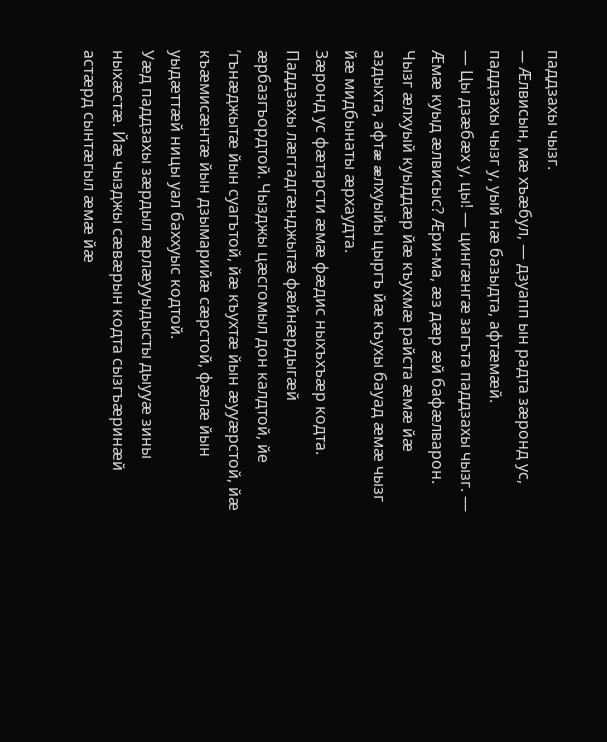паддзахы чызг.
— Æлвисын, мæ хъæбул, — дзуапп ын радта зæронд ус, паддзахы чызг у, уый нæ базыдта, афтæмæй.
— Цы дзæбæх у, цы! — цингæнгæ загъта паддзахы чызг. — Æмæ куыд æлвисыс? Æри-ма, æз дæр æй бафæлварон.
Чызг æлхуый куыддæр йæ къухмæ райста æмæ йæ аздыхта, афтæ æлхуыйы цыргъ йæ къухы бауад æмæ чызг йæ мидбынаты æрхаудта.
Зæронд ус фæтарсти æмæ фæдис ныхъхъæр кодта. Паддзахы лæггадгæнджытæ фæйнæрдыгæй æрбазгъордтой. Чызджы цæсгомыл дон калдтой, йе ’гънæджытæ йын суагътой, йæ къухтæ йын æууæрстой, йæ къæмисæнтæ йын дзымарийæ сæрстой, фæлæ йын уыдæттæй ницы уал баххуыс кодтой.
Уæд паддзахы зæрдыл æрлæууыдысты дыууæ зины ныхæстæ. Йæ чызджы сæвæрын кодта сызгъæринæй астæрд сынтæгыл æмæ йæ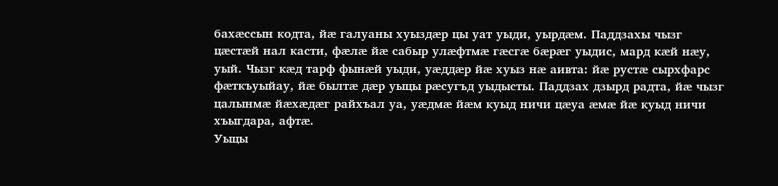бахæссын кодта, йæ галуаны хуыздæр цы уат уыди, уырдæм. Паддзахы чызг цæстæй нал касти, фæлæ йæ сабыр улæфтмæ гæсгæ бæрæг уыдис, мард кæй нæу, уый. Чызг кæд тарф фынæй уыди, уæддæр йæ хуыз нæ аивта: йæ рустæ сырхфарс фæткъуыйау, йæ былтæ дæр уыцы рæсугъд уыдысты. Паддзах дзырд радта, йæ чызг цалынмæ йæхæдæг райхъал уа, уæдмæ йæм куыд ничи цæуа æмæ йæ куыд ничи хъыгдара, афтæ.
Уыцы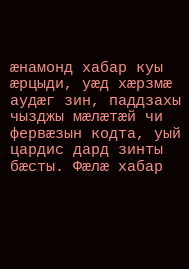æнамонд хабар куы æрцыди, уæд хæрзмæ аудæг зин, паддзахы чызджы мæлæтæй чи фервæзын кодта, уый цардис дард зинты бæсты. Фæлæ хабар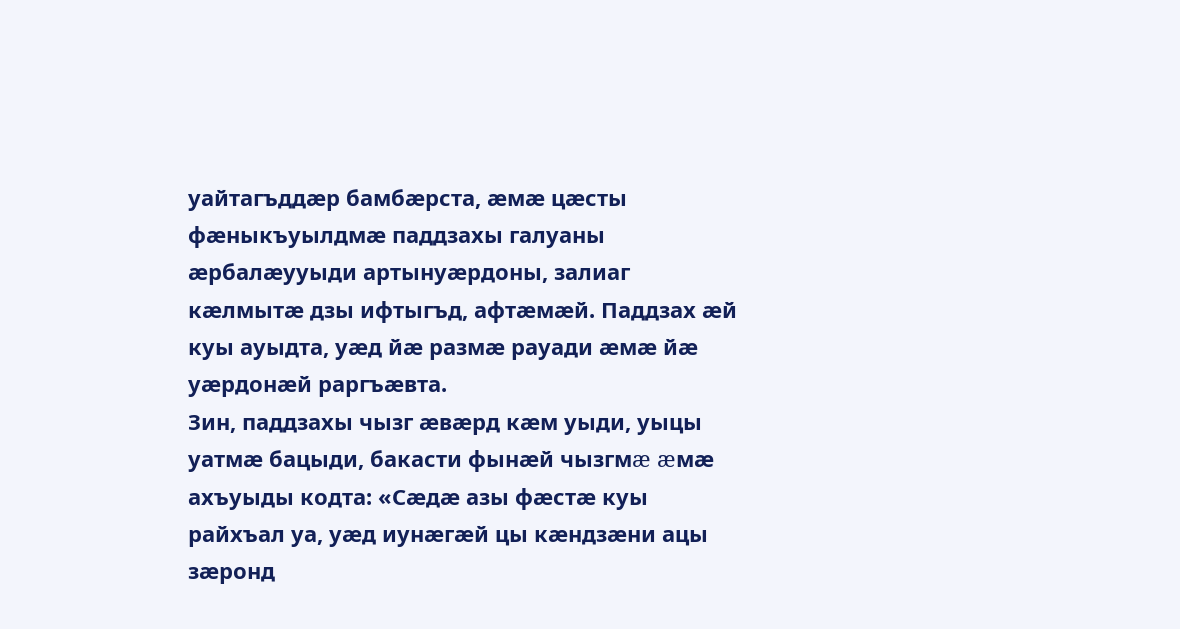уайтагъддæр бамбæрста, æмæ цæсты фæныкъуылдмæ паддзахы галуаны æрбалæууыди артынуæрдоны, залиаг кæлмытæ дзы ифтыгъд, афтæмæй. Паддзах æй куы ауыдта, уæд йæ размæ рауади æмæ йæ уæрдонæй раргъæвта.
Зин, паддзахы чызг æвæрд кæм уыди, уыцы уатмæ бацыди, бакасти фынæй чызгмæ æмæ ахъуыды кодта: «Сæдæ азы фæстæ куы райхъал уа, уæд иунæгæй цы кæндзæни ацы зæронд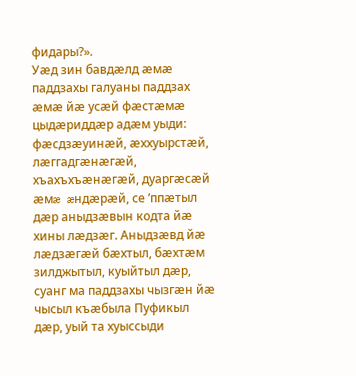фидары?».
Уæд зин бавдæлд æмæ паддзахы галуаны паддзах æмæ йæ усæй фæстæмæ цыдæриддæр адæм уыди: фæсдзæуинæй, æххуырстæй, лæггадгæнæгæй, хъахъхъæнæгæй, дуаргæсæй æмæ æндæрæй, се ’ппæтыл дæр аныдзæвын кодта йæ хины лæдзæг. Аныдзæвд йæ лæдзæгæй бæхтыл, бæхтæм зилджытыл, куыйтыл дæр, суанг ма паддзахы чызгæн йæ чысыл къæбыла Пуфикыл дæр, уый та хуыссыди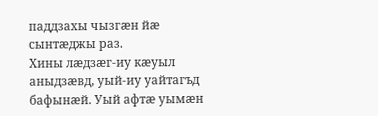паддзахы чызгæн йæ сынтæджы раз.
Хины лæдзæг-иу кæуыл аныдзæвд, уый-иу уайтагъд бафынæй. Уый афтæ уымæн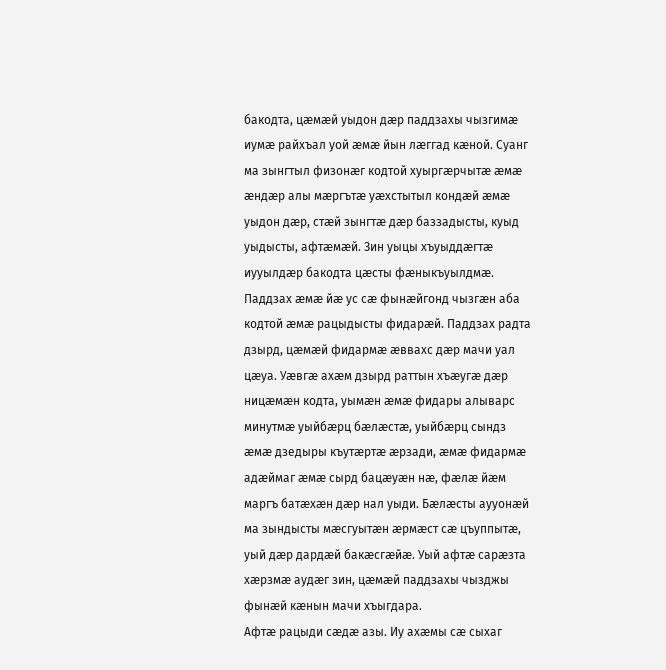бакодта, цæмæй уыдон дæр паддзахы чызгимæ иумæ райхъал уой æмæ йын лæггад кæной. Суанг ма зынгтыл физонæг кодтой хуыргæрчытæ æмæ æндæр алы мæргътæ уæхстытыл кондæй æмæ уыдон дæр, стæй зынгтæ дæр баззадысты, куыд уыдысты, афтæмæй. Зин уыцы хъуыддæгтæ иууылдæр бакодта цæсты фæныкъуылдмæ.
Паддзах æмæ йæ ус сæ фынæйгонд чызгæн аба кодтой æмæ рацыдысты фидарæй. Паддзах радта дзырд, цæмæй фидармæ æввахс дæр мачи уал цæуа. Уæвгæ ахæм дзырд раттын хъæугæ дæр ницæмæн кодта, уымæн æмæ фидары алыварс минутмæ уыйбæрц бæлæстæ, уыйбæрц сындз æмæ дзедыры къутæртæ æрзади, æмæ фидармæ адæймаг æмæ сырд бацæуæн нæ, фæлæ йæм маргъ батæхæн дæр нал уыди. Бæлæсты аууонæй ма зындысты мæсгуытæн æрмæст сæ цъуппытæ, уый дæр дардæй бакæсгæйæ. Уый афтæ сарæзта хæрзмæ аудæг зин, цæмæй паддзахы чызджы фынæй кæнын мачи хъыгдара.
Афтæ рацыди сæдæ азы. Иу ахæмы сæ сыхаг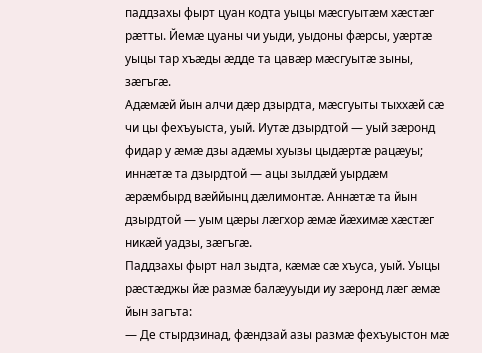паддзахы фырт цуан кодта уыцы мæсгуытæм хæстæг рæтты. Йемæ цуаны чи уыди, уыдоны фæрсы, уæртæ уыцы тар хъæды æдде та цавæр мæсгуытæ зыны, зæгъгæ.
Адæмæй йын алчи дæр дзырдта, мæсгуыты тыххæй сæ чи цы фехъуыста, уый. Иутæ дзырдтой — уый зæронд фидар у æмæ дзы адæмы хуызы цыдæртæ рацæуы; иннæтæ та дзырдтой — ацы зылдæй уырдæм æрæмбырд вæййынц дæлимонтæ. Аннæтæ та йын дзырдтой — уым цæры лæгхор æмæ йæхимæ хæстæг никæй уадзы, зæгъгæ.
Паддзахы фырт нал зыдта, кæмæ сæ хъуса, уый. Уыцы рæстæджы йæ размæ балæууыди иу зæронд лæг æмæ йын загъта:
— Де стырдзинад, фæндзай азы размæ фехъуыстон мæ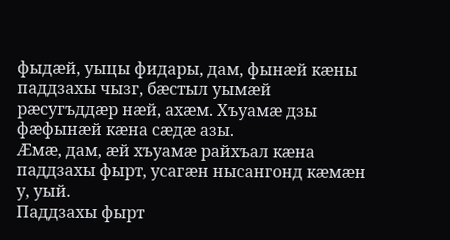фыдæй, уыцы фидары, дам, фынæй кæны паддзахы чызг, бæстыл уымæй рæсугъддæр нæй, ахæм. Хъуамæ дзы фæфынæй кæна сæдæ азы.
Æмæ, дам, æй хъуамæ райхъал кæна паддзахы фырт, усагæн нысангонд кæмæн у, уый.
Паддзахы фырт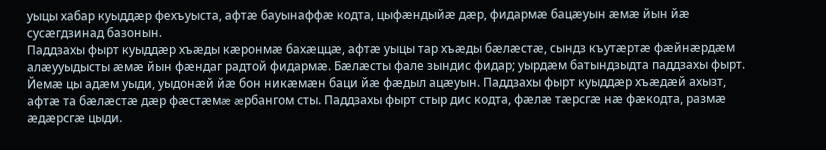уыцы хабар куыддæр фехъуыста, афтæ бауынаффæ кодта, цыфæндыйæ дæр, фидармæ бацæуын æмæ йын йæ сусæгдзинад базонын.
Паддзахы фырт куыддæр хъæды кæронмæ бахæццæ, афтæ уыцы тар хъæды бæлæстæ, сындз къутæртæ фæйнæрдæм алæууыдысты æмæ йын фæндаг радтой фидармæ. Бæлæсты фале зындис фидар; уырдæм батындзыдта паддзахы фырт. Йемæ цы адæм уыди, уыдонæй йæ бон никæмæн баци йæ фæдыл ацæуын. Паддзахы фырт куыддæр хъæдæй ахызт, афтæ та бæлæстæ дæр фæстæмæ æрбангом сты. Паддзахы фырт стыр дис кодта, фæлæ тæрсгæ нæ фæкодта, размæ æдæрсгæ цыди.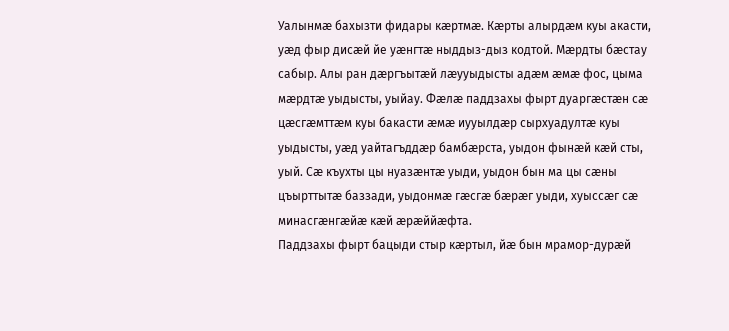Уалынмæ бахызти фидары кæртмæ. Кæрты алырдæм куы акасти, уæд фыр дисæй йе уæнгтæ ныддыз-дыз кодтой. Мæрдты бæстау сабыр. Алы ран дæргъытæй лæууыдысты адæм æмæ фос, цыма мæрдтæ уыдысты, уыйау. Фæлæ паддзахы фырт дуаргæстæн сæ цæсгæмттæм куы бакасти æмæ иууылдæр сырхуадултæ куы уыдысты, уæд уайтагъддæр бамбæрста, уыдон фынæй кæй сты, уый. Сæ къухты цы нуазæнтæ уыди, уыдон бын ма цы сæны цъырттытæ баззади, уыдонмæ гæсгæ бæрæг уыди, хуыссæг сæ минасгæнгæйæ кæй æрæййæфта.
Паддзахы фырт бацыди стыр кæртыл, йæ бын мрамор-дурæй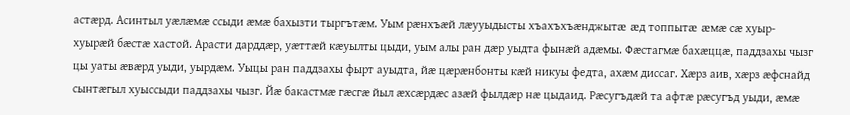астæрд. Асинтыл уæлæмæ ссыди æмæ бахызти тыргътæм. Уым рæнхъæй лæууыдысты хъахъхъæнджытæ æд топпытæ æмæ сæ хуыр-хуырæй бæстæ хастой. Арасти дарддæр, уæттæй кæуылты цыди, уым алы ран дæр уыдта фынæй адæмы. Фæстагмæ бахæццæ, паддзахы чызг цы уаты æвæрд уыди, уырдæм. Уыцы ран паддзахы фырт ауыдта, йæ цæрæнбонты кæй никуы федта, ахæм диссаг. Хæрз аив, хæрз æфснайд сынтæгыл хуыссыди паддзахы чызг. Йæ бакастмæ гæсгæ йыл æхсæрдæс азæй фылдæр нæ цыдаид. Рæсугъдæй та афтæ рæсугъд уыди, æмæ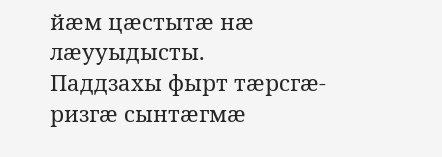йæм цæстытæ нæ лæууыдысты.
Паддзахы фырт тæрсгæ-ризгæ сынтæгмæ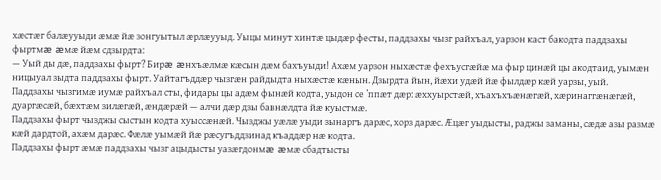хæстæг балæууыди æмæ йæ зонгуытыл æрлæууыд. Уыцы минут хинтæ цыдæр фесты, паддзахы чызг райхъал, уарзон каст бакодта паддзахы фыртмæ æмæ йæм сдзырдта:
— Уый ды дæ, паддзахы фырт? Бирæ æнхъæлмæ кæсын дæм бахъуыди! Ахæм уарзон ныхæстæ фехъусгæйæ ма фыр цинæй цы акодтаид, уымæн ницыуал зыдта паддзахы фырт. Уайтагъддæр чызгæн райдыдта ныхæстæ кæнын. Дзырдта йын, йæхи удæй йæ фылдæр кæй уарзы, уый.
Паддзахы чызгимæ иумæ райхъал сты, фидары цы адæм фынæй кодта, уыдон се ’ппæт дæр: æххуырстæй, хъахъхъæнæгæй, хæринаггæнæгæй, дуаргæсæй, бæхтæм зилæгæй, æндæрæй — алчи дæр дзы бавнæлдта йæ куыстмæ.
Паддзахы фырт чызджы сыстын кодта хуыссæнæй. Чызджы уæлæ уыди зынаргъ дарæс, хорз дарæс. Æцæг уыдысты, раджы заманы, сæдæ азы размæ кæй дардтой, ахæм дарæс. Фæлæ уымæй йæ рæсугъддзинад къаддæр нæ кодта.
Паддзахы фырт æмæ паддзахы чызг ацыдысты уазæгдонмæ æмæ сбадтысты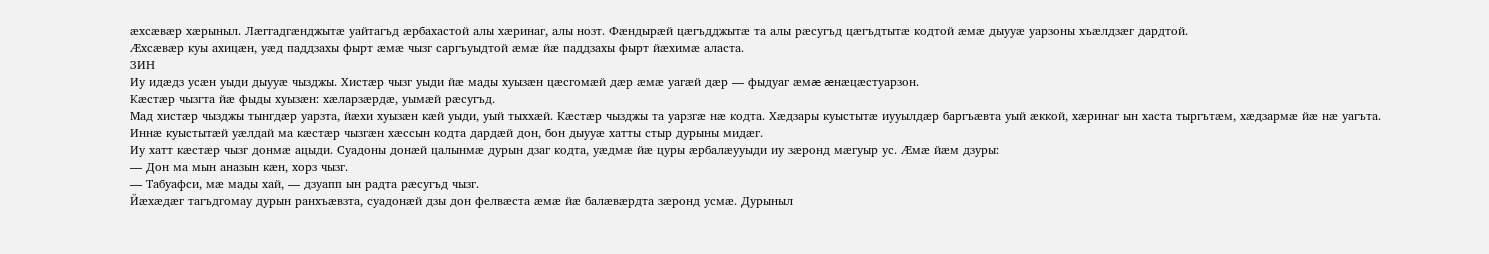æхсæвæр хæрыныл. Лæггадгæнджытæ уайтагъд æрбахастой алы хæринаг, алы нозт. Фæндырæй цæгъдджытæ та алы рæсугъд цæгъдтытæ кодтой æмæ дыууæ уарзоны хъæлдзæг дардтой.
Æхсæвæр куы ахицæн, уæд паддзахы фырт æмæ чызг саргъуыдтой æмæ йæ паддзахы фырт йæхимæ аласта.
ЗИН
Иу идæдз усæн уыди дыууæ чызджы. Хистæр чызг уыди йæ мады хуызæн цæсгомæй дæр æмæ уагæй дæр — фыдуаг æмæ æнæцæстуарзон.
Кæстæр чызгта йæ фыды хуызæн: хæларзæрдæ, уымæй рæсугъд.
Мад хистæр чызджы тынгдæр уарзта, йæхи хуызæн кæй уыди, уый тыххæй. Кæстæр чызджы та уарзгæ нæ кодта. Хæдзары куыстытæ иууылдæр баргъæвта уый æккой, хæринаг ын хаста тыргътæм, хæдзармæ йæ нæ уагъта.
Иннæ куыстытæй уæлдай ма кæстæр чызгæн хæссын кодта дардæй дон, бон дыууæ хатты стыр дурыны мидæг.
Иу хатт кæстæр чызг донмæ ацыди. Суадоны донæй цалынмæ дурын дзаг кодта, уæдмæ йæ цуры æрбалæууыди иу зæронд мæгуыр ус. Æмæ йæм дзуры:
— Дон ма мын аназын кæн, хорз чызг.
— Табуафси, мæ мады хай, — дзуапп ын радта рæсугъд чызг.
Йæхæдæг тагъдгомау дурын ранхъæвзта, суадонæй дзы дон фелвæста æмæ йæ балæвæрдта зæронд усмæ. Дурыныл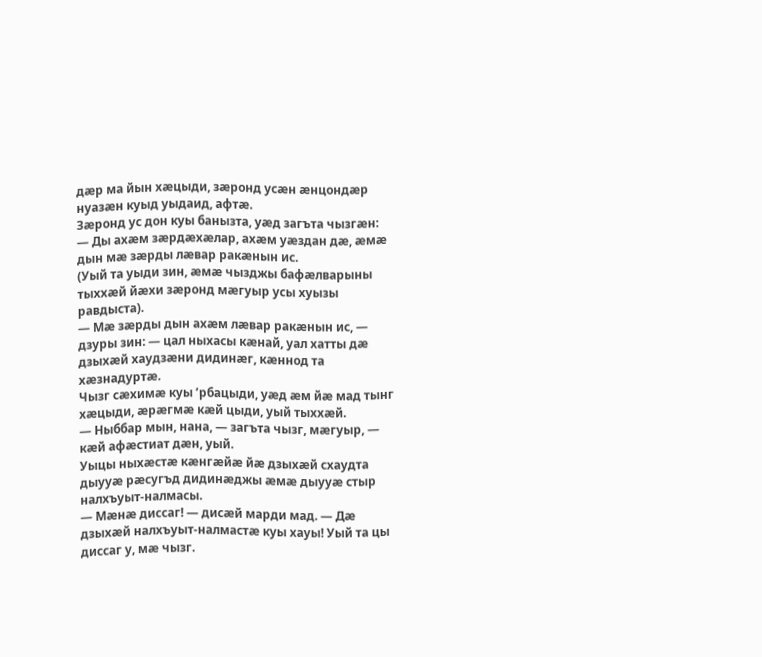дæр ма йын хæцыди, зæронд усæн æнцондæр нуазæн куыд уыдаид, афтæ.
Зæронд ус дон куы банызта, уæд загъта чызгæн:
— Ды ахæм зæрдæхæлар, ахæм уæздан дæ, æмæ дын мæ зæрды лæвар ракæнын ис.
(Уый та уыди зин, æмæ чызджы бафæлварыны тыххæй йæхи зæронд мæгуыр усы хуызы равдыста).
— Мæ зæрды дын ахæм лæвар ракæнын ис, — дзуры зин: — цал ныхасы кæнай, уал хатты дæ дзыхæй хаудзæни дидинæг, кæннод та хæзнадуртæ.
Чызг сæхимæ куы ’рбацыди, уæд æм йæ мад тынг хæцыди, æрæгмæ кæй цыди, уый тыххæй.
— Ныббар мын, нана, — загъта чызг, мæгуыр, — кæй афæстиат дæн, уый.
Уыцы ныхæстæ кæнгæйæ йæ дзыхæй схаудта дыууæ рæсугъд дидинæджы æмæ дыууæ стыр налхъуыт-налмасы.
— Мæнæ диссаг! — дисæй марди мад. — Дæ дзыхæй налхъуыт-налмастæ куы хауы! Уый та цы диссаг у, мæ чызг.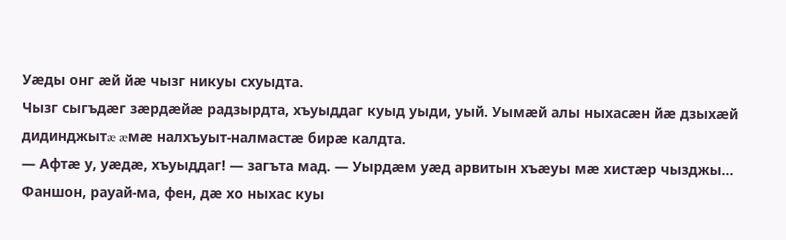Уæды онг æй йæ чызг никуы схуыдта.
Чызг сыгъдæг зæрдæйæ радзырдта, хъуыддаг куыд уыди, уый. Уымæй алы ныхасæн йæ дзыхæй дидинджытæ æмæ налхъуыт-налмастæ бирæ калдта.
— Афтæ у, уæдæ, хъуыддаг! — загъта мад. — Уырдæм уæд арвитын хъæуы мæ хистæр чызджы... Фаншон, рауай-ма, фен, дæ хо ныхас куы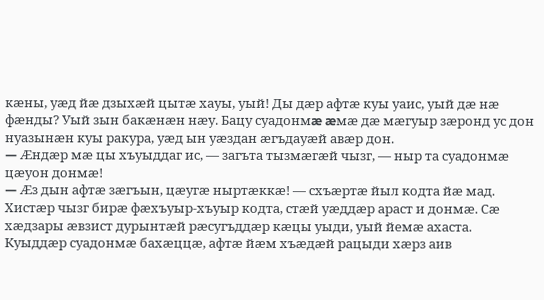кæны, уæд йæ дзыхæй цытæ хауы, уый! Ды дæр афтæ куы уаис, уый дæ нæ фæнды? Уый зын бакæнæн нæу. Бацу суадонмæ æмæ дæ мæгуыр зæронд ус дон нуазынæн куы ракура, уæд ын уæздан æгъдауæй авæр дон.
— Æндæр мæ цы хъуыддаг ис, — загъта тызмæгæй чызг, — ныр та суадонмæ цæуон донмæ!
— Æз дын афтæ зæгъын, цæугæ ныртæккæ! — схъæртæ йыл кодта йæ мад.
Хистæр чызг бирæ фæхъуыр-хъуыр кодта, стæй уæддæр араст и донмæ. Сæ хæдзары æвзист дурынтæй рæсугъддæр кæцы уыди, уый йемæ ахаста.
Куыддæр суадонмæ бахæццæ, афтæ йæм хъæдæй рацыди хæрз аив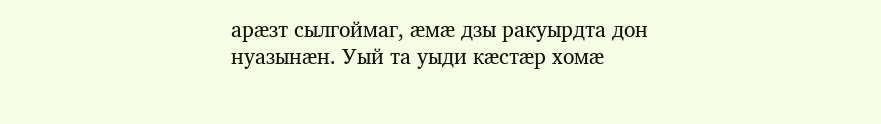арæзт сылгоймаг, æмæ дзы ракуырдта дон нуазынæн. Уый та уыди кæстæр хомæ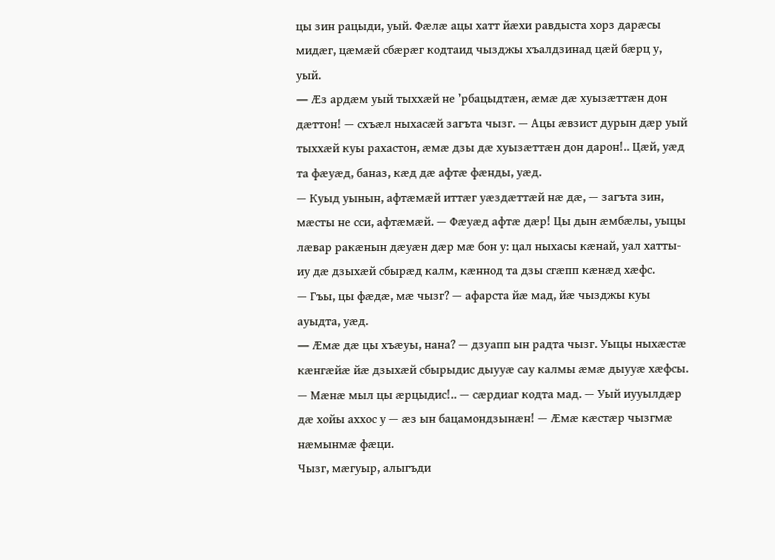цы зин рацыди, уый. Фæлæ ацы хатт йæхи равдыста хорз дарæсы мидæг, цæмæй сбæрæг кодтаид чызджы хъалдзинад цæй бæрц у, уый.
— Æз ардæм уый тыххæй не ’рбацыдтæн, æмæ дæ хуызæттæн дон дæттон! — схъæл ныхасæй загъта чызг. — Ацы æвзист дурын дæр уый тыххæй куы рахастон, æмæ дзы дæ хуызæттæн дон дарон!.. Цæй, уæд та фæуæд, баназ, кæд дæ афтæ фæнды, уæд.
— Куыд уынын, афтæмæй иттæг уæздæттæй нæ дæ, — загъта зин, мæсты не сси, афтæмæй. — Фæуæд афтæ дæр! Цы дын æмбæлы, уыцы лæвар ракæнын дæуæн дæр мæ бон у: цал ныхасы кæнай, уал хатты-иу дæ дзыхæй сбырæд калм, кæннод та дзы сгæпп кæнæд хæфс.
— Гъы, цы фæдæ, мæ чызг? — афарста йæ мад, йæ чызджы куы ауыдта, уæд.
— Æмæ дæ цы хъæуы, нана? — дзуапп ын радта чызг. Уыцы ныхæстæ кæнгæйæ йæ дзыхæй сбырыдис дыууæ сау калмы æмæ дыууæ хæфсы.
— Мæнæ мыл цы æрцыдис!.. — сæрдиаг кодта мад. — Уый иууылдæр дæ хойы аххос у — æз ын бацамондзынæн! — Æмæ кæстæр чызгмæ нæмынмæ фæци.
Чызг, мæгуыр, алыгъди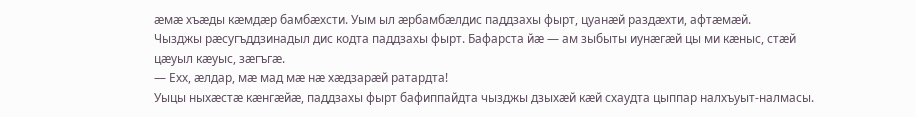æмæ хъæды кæмдæр бамбæхсти. Уым ыл æрбамбæлдис паддзахы фырт, цуанæй раздæхти, афтæмæй.
Чызджы рæсугъддзинадыл дис кодта паддзахы фырт. Бафарста йæ — ам зыбыты иунæгæй цы ми кæныс, стæй цæуыл кæуыс, зæгъгæ.
— Ехх, æлдар, мæ мад мæ нæ хæдзарæй ратардта!
Уыцы ныхæстæ кæнгæйæ, паддзахы фырт бафиппайдта чызджы дзыхæй кæй схаудта цыппар налхъуыт-налмасы.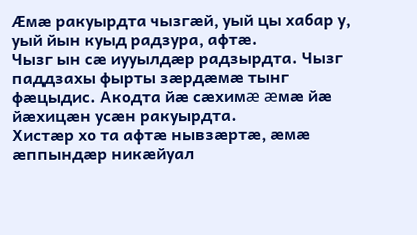Æмæ ракуырдта чызгæй, уый цы хабар у, уый йын куыд радзура, афтæ.
Чызг ын сæ иууылдæр радзырдта. Чызг паддзахы фырты зæрдæмæ тынг фæцыдис. Акодта йæ сæхимæ æмæ йæ йæхицæн усæн ракуырдта.
Хистæр хо та афтæ нывзæртæ, æмæ æппындæр никæйуал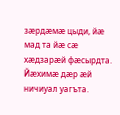зæрдæмæ цыди, йæ мад та йæ сæ хæдзарæй фæсырдта. Йæхимæ дæр æй ничиуал уагъта.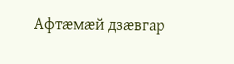Афтæмæй дзæвгар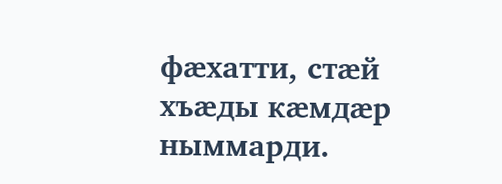фæхатти, стæй хъæды кæмдæр ныммарди.